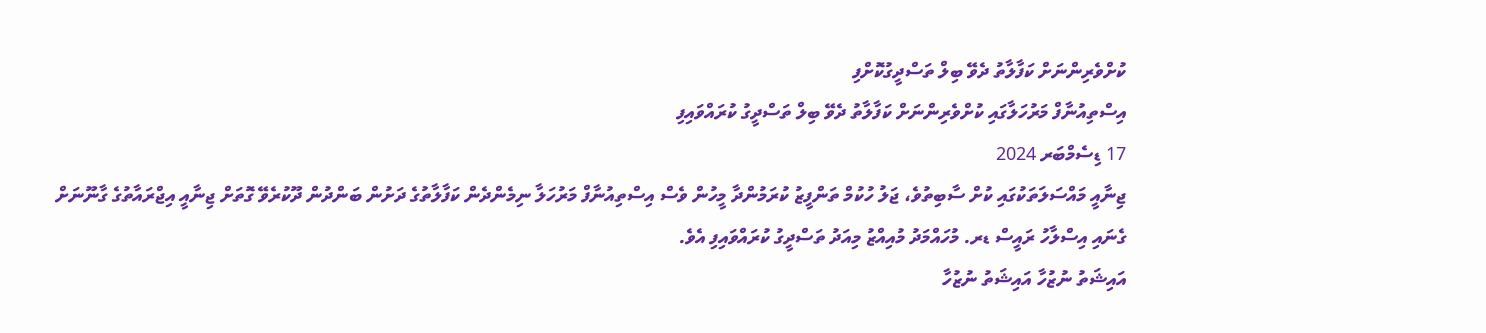ކުށްވެރިންނަށް ކަފާލާތު ދެވޭ ބިލް ތަސްދީގުކޮށްފި
އިސްތިއުނާފް މަރުހަލާގައި ކުށްވެރިންނަށް ކަފާލާތު ދެވޭ ބިލް ތަސްދީގު ކުރައްވައިފި
17 ޑިސެމްބަރ 2024
ޖިނާއީ މައްސަލަތަކުގައި ކުށް ސާބިތުވެ، ޖަލު ހުކުމް ތަންފީޒު ކުރަމުންދާ މީހުން ވެސް އިސްތިއުނާފް މަރުހަލާ ނިމެންދެން ކަފާލާތުގެ ދަށުން ބަންދުން ދޫކުރެވޭ ގޮތަށް ޖިނާއީ އިޖްރައާތުގެ ގާނޫނަށް ގެނައި އިސްލާހު ރައީސް ޑރ. މުހައްމަދު މުއިއްޒު މިއަދު ތަސްދީގު ކުރައްވައިފި އެވެ.
އައިޝަތު ނުޒުހާ އައިޝަތު ނުޒުހާ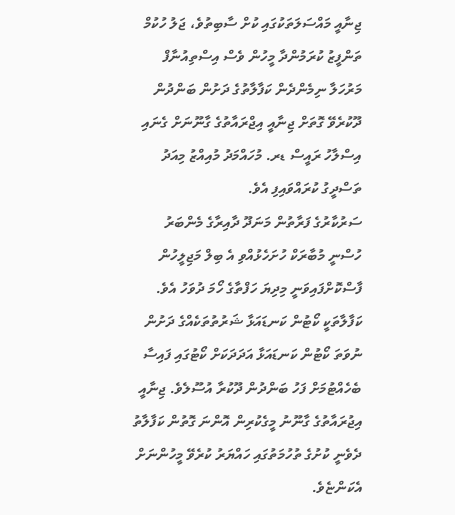ޖިނާއީ މައްސަލަތަކުގައި ކުށް ސާބިތުވެ، ޖަލު ހުކުމް ތަންފީޒު ކުރަމުންދާ މީހުން ވެސް އިސްތިއުނާފް މަރުހަލާ ނިމެންދެން ކަފާލާތުގެ ދަށުން ބަންދުން ދޫކުރެވޭ ގޮތަށް ޖިނާއީ އިޖްރައާތުގެ ގާނޫނަށް ގެނައި އިސްލާހު ރައީސް ޑރ. މުހައްމަދު މުއިއްޒު މިއަދު ތަސްދީގު ކުރައްވައިފި އެވެ.
ސަރުކާރުގެ ފަރާތުން މަނަދޫ ދާއިރާގެ މެންބަރު ހުސްނީ މުބާރަކް ހުށަހެޅުއްވި އެ ބިލް މަޖިލީހުން ފާސްކޮށްފައިވަނީ މިދިޔަ ހަފްތާގެ ހޯމަ ދުވަހު އެވެ.
ކަފާލާތަކީ ކޯޓުން ކަނޑައަޅާ ޝަރުތުތަކެއްގެ ދަށުން ނުވަތަ ކޯޓުން ކަނޑައަޅާ އަދަދަކަށް ކޯޓުގައި ފައިސާ ބެހެއްޓުމަށް ފަހު ބަންދުން ދޫކުރާ އުސޫލެވެ. ޖިނާއީ އިޖުރައާތުގެ ގާނޫނު މީގެކުރިން އޮންނަ ގޮތުން ކަފާލާތު ދެވެނީ ކުށުގެ ތުހުމަތުގައި ހައްޔަރު ކުރެވޭ މީހުންނަށް އެކަންޏެވެ.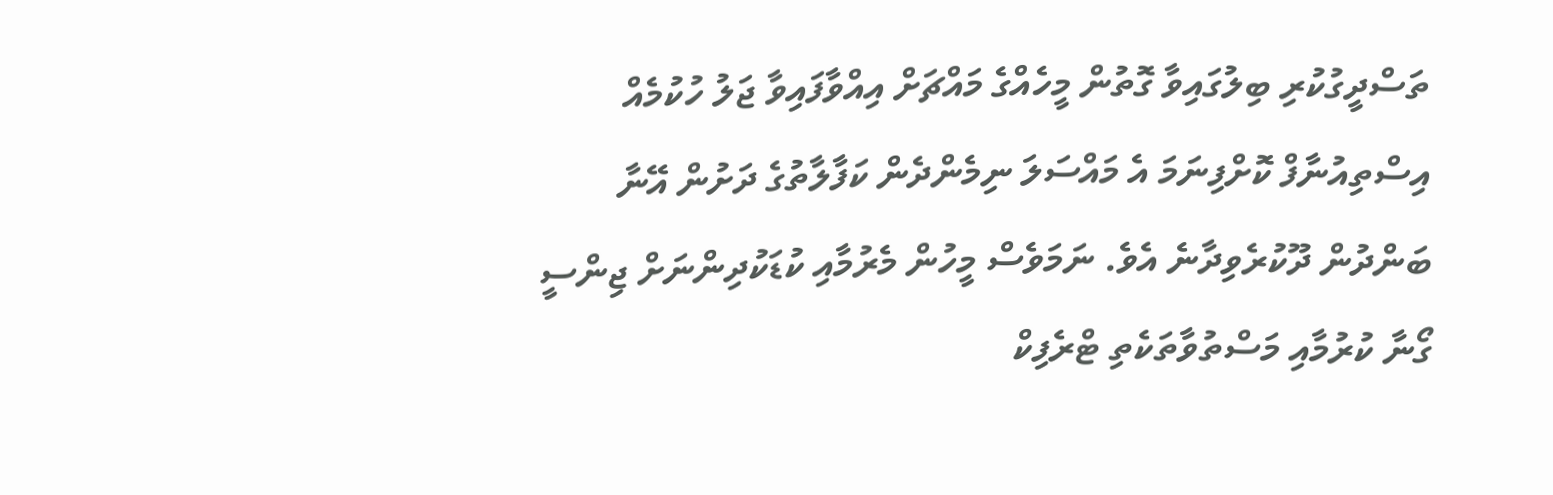ތަސްދީގުކުރި ބިލުގައިވާ ގޮތުން މީހެއްގެ މައްޗަށް އިއްވާފައިވާ ޖަލު ހުކުމެއް އިސްތިއުނާފް ކޮށްފިނަމަ އެ މައްސަލަ ނިމެންދެން ކަފާލާތުގެ ދަށުން އޭނާ ބަންދުން ދޫކުރެވިދާނެ އެވެ. ނަމަވެސް މީހުން މެރުމާއި ކުޑަކުދިންނަށް ޖިންސީ ގޯނާ ކުރުމާއި މަސްތުވާތަކެތި ޓްރެފިކް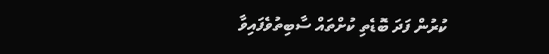ކުރުން ފަދަ ބޮޑެތި ކުށްތައް ސާބިތުވެފައިވާ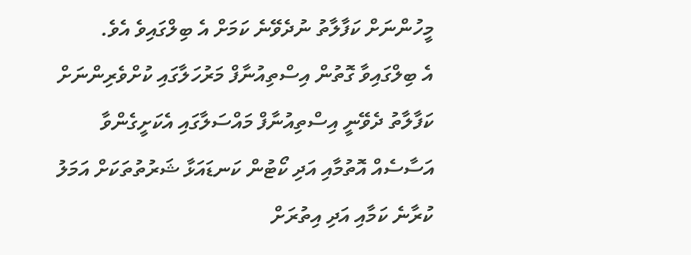މީހުންނަށް ކަފާލާތު ނުދެވޭނެ ކަމަށް އެ ބިލްގައިވެ އެވެ.
އެ ބިލްގައިވާ ގޮތުން އިސްތިއުނާފް މަރުހަލާގައި ކުށްވެރިންނަށް ކަފާލާތު ދެވޭނީ އިސްތިއުނާފް މައްސަލާގައި އެކަށީގެންވާ އަސާސެއް އޮތުމާއި އަދި ކޯޓުން ކަނޑައަޅާ ޝަރުތުތަކަށް އަމަލު ކުރާނެ ކަމާއި އަދި އިތުރަށް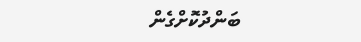ބަންދުކޮށްގެން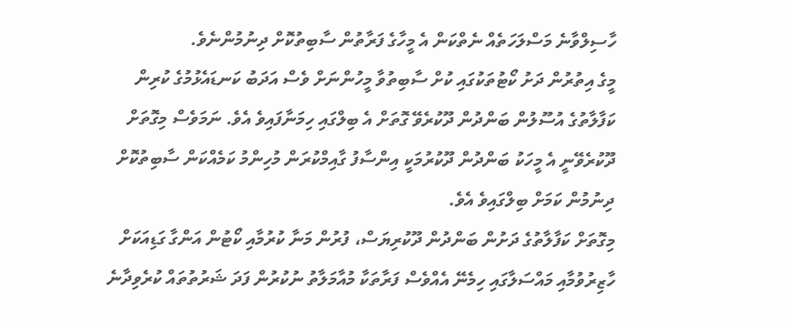ހާސިލްވާނެ މަސްލަހަތެއް ނެތްކަން އެ މީހާގެ ފަރާތުން ސާބިތުކޮށް ދިނުމުންނެވެ.
މީގެ އިތުރުން ދަށު ކޯޓުތަކުގައި ކުށް ސާބިތުވާ މީހުންނަށް ވެސް އަދަބު ކަނޑައެޅުމުގެ ކުރިން ކަފާލާތުގެ އުސޫލުން ބަންދުން ދޫކުރެވޭ ގޮތަށް އެ ބިލްގައި ހިމަނާފައިވެ އެވެ. ނަމަވެސް މިގޮތަށް ދޫކުރެވޭނީ އެ މީހަކު ބަންދުން ދޫކުރުމަކީ އިންސާފު ގާއިމްކުރަން މުހިންމު ކަމެއްކަން ސާބިތުކޮށް ދިނުމުން ކަމަށް ބިލްގައިވެ އެވެ.
މިގޮތަށް ކަފާލާތުގެ ދަށުން ބަންދުން ދޫކުރިޔަސް، ފުރުން މަނާ ކުރުމާއި ކޯޓުން އަންގާ ގަޑިއަކަށް ހާޒިރުވުމާއި މައްސަލާގައި ހިމެނޭ އެއްވެސް ފަރާތަކާ މުއާމަލާތު ނުކުރުން ފަދަ ޝަރުތުތައް ކުރެވިދާނެ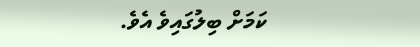ކަމަށް ބިލުގައިވެ އެވެ.